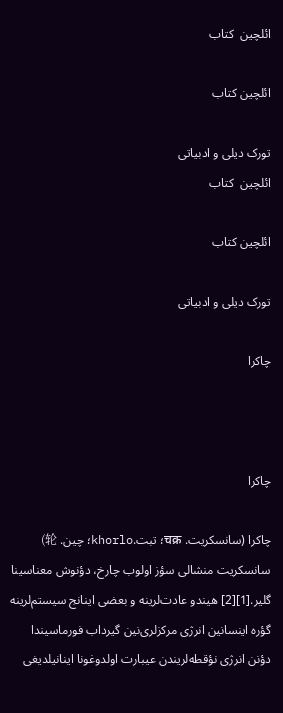ائلچین  کتاب

ائلچین کتاب

تورک دیلی و ادبیاتی
ائلچین  کتاب

ائلچین کتاب

تورک دیلی و ادبیاتی

چاکرا



چاکرا

چاکرا (سانسکریت. चक्र؛ تبت.khorlo؛ چین. 轮) سانسکریت منشالی سؤز اولوب چارخ، دؤنوش معناسینا گلیر.[1][2] هیندو عادت‌لرینه و بعضی اینانج سیستم‌لرینه گؤره اینسانین انرژی مرکزلری‌نین گیرداب فورماسیندا دؤنن انرژی نؤقطه‌‌لریندن عیبارت اولدوغونا اینانیلدیغی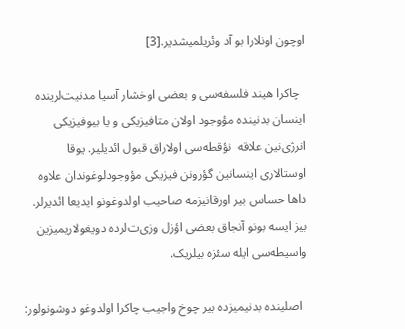اوچون اونلارا بو آد وئریلمیشدیر.[3]

  چاکرا هیند فلسفه‌سی و بعضی اوخشار آسیا مدنیت‌لرینده اینسان بدنینده مؤوجود اولان متافیزیکی و یا بیوفیزیکی انرژی‌نین علاقه  نؤقطه‌‌سی اولاراق قبول ائدیلیر. یوقا اوستالاری اینسانین گؤرونن فیزیکی مؤوجودلوغوندان علاوه  داها حساس بیر اورقانیزمه صاحیب اولدوغونو ایدیعا ائدیرلر. بیز ایسه بونو آنجاق بعضی اؤزل وزی‌ت‌لرده دویغولاریمیزین واسیطه‌سی ایله سئزه بیلریک.

  اصلینده بدنیمیزده بیر چوخ واجیب چاکرا اولدوغو دوشونولور: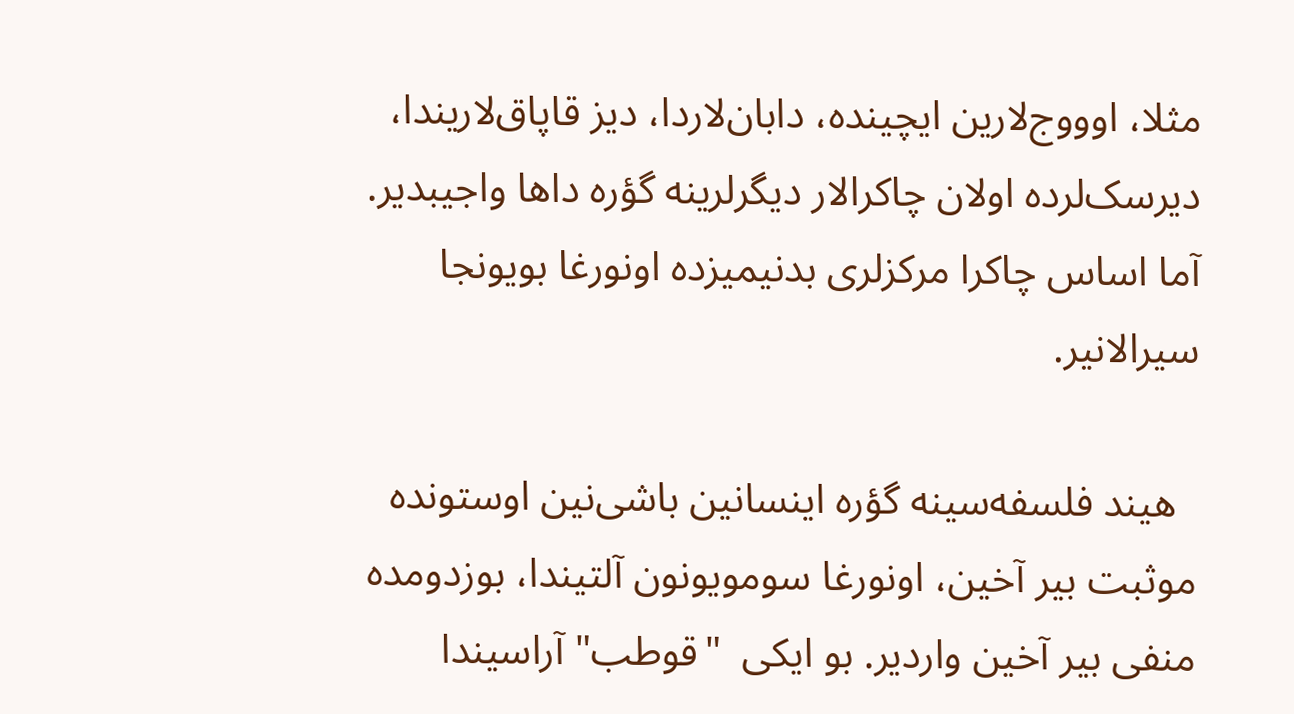مثلا، اوووج‌لارین ایچینده، دابان‌لاردا، دیز قاپاق‌لاریندا، دیرسک‌لرده اولان چاکرالار دیگرلرینه گؤره داها واجیبدیر. آما اساس چاکرا مرکزلری بدنیمیزده اونورغا بویونجا سیرالانیر.

  هیند فلسفه‌سینه گؤره اینسانین باشی‌نین اوستونده موثبت بیر آخین، اونورغا سومویونون آلتیندا، بوزدومده منفی بیر آخین واردیر. بو ایکی  "قوطب‌" آراسیندا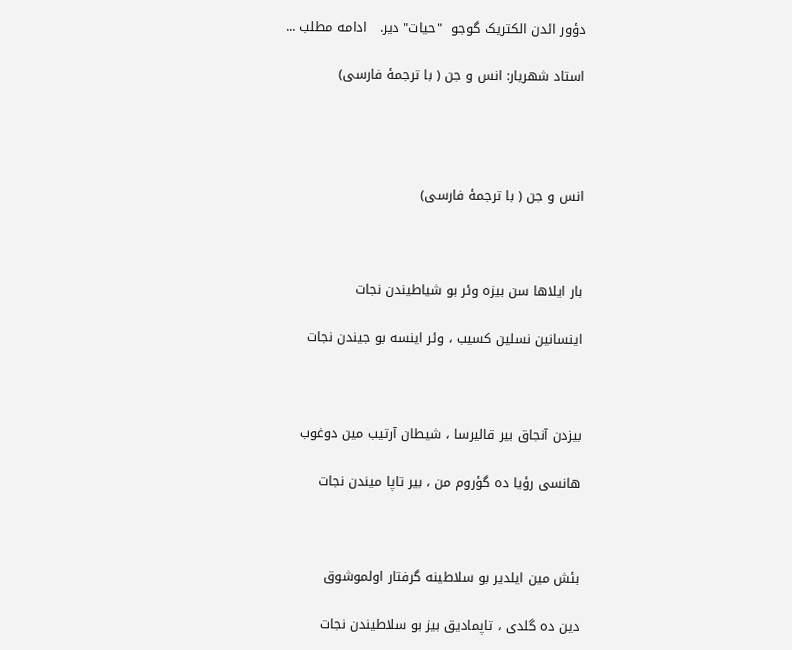دؤور ائدن الکتریک گوجو  "حیات" دیر.   ادامه مطلب ...

استاد شهریار: انس و جن ( با ترجمهٔ فارسی)




انس و جن ( با ترجمهٔ فارسی)



بار ایلاها سن بیزه وئر بو شیاطیندن نجات

اینسانین نسلین کسیب ، وئر اینسه بو جیندن نجات



بیزدن آنجاق بیر قالیرسا ، شیطان آرتیب مین دوغوب

هانسی رؤیا ده گؤروم من ، بیر تاپا میندن نجات



بئش مین ایلدیر بو سلاطینه گرفتار اولموشوق

دین ده گلدی ، تاپمادیق بیز بو سلاطیندن نجات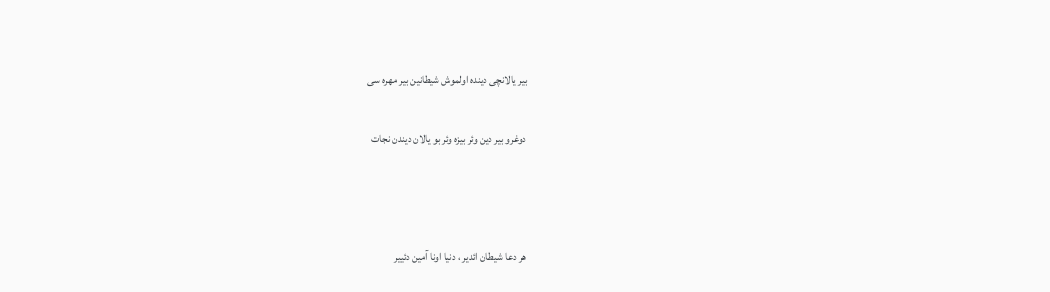بیر یالانچی دینده اولموش شیطانین بیر مهره سی

دوغرو بیر دین وئر بیزه وئر بو یالان دیندن نجات



هر دعا شیطان ائدیر ، دنیا اونا آمین دئییر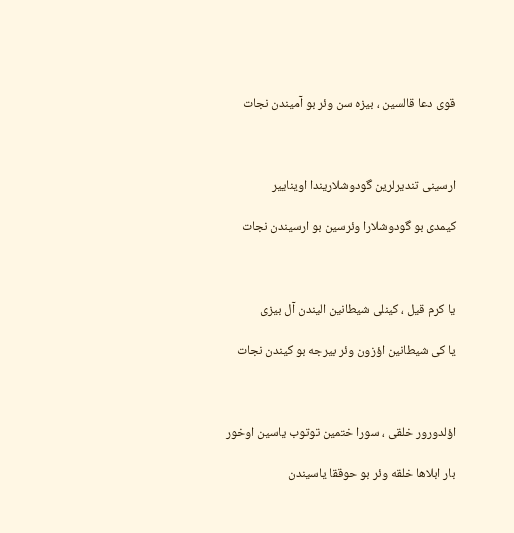قوی دعا قالسین ، بیزه سن وئر بو آمیندن نجات



ارسینی تندیرلرین گودوشلاریندا اویناییر

کیمدی بو گودوشلارا وئرسین بو ارسیندن نجات



یا کرم قیل ، کینلی شیطانین الیندن آل بیزی

یا کی شیطانین اؤزون وئر بیرجه بو کیندن نجات



اؤلدورور خلقی ، سورا ختمین توتوب یاسین اوخور

بار ابلاها خلقه وئر بو حوققا یاسیندن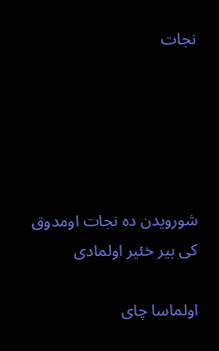نجات





شورویدن ده نجات اومدوق کی بیر خئیر اولمادی

اولماسا چای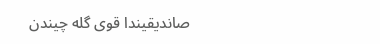صاندیقیندا قوی گله چیندن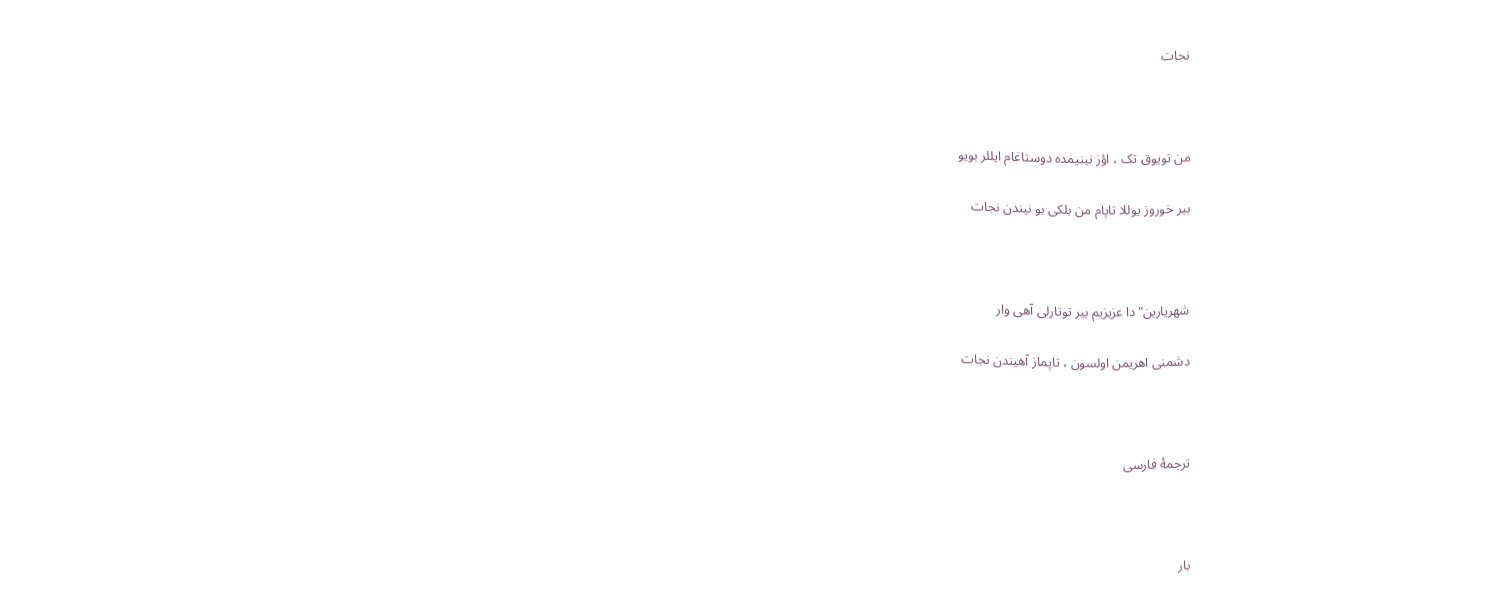نجات



من تویوق تک ، اؤز نینیمده دوستاغام ایللر بویو

بیر خوروز یوللا تاپام من بلکی بو نیندن نجات



شهریارین"دا عزیزیم بیر توتارلی آهی وار

دشمنی اهریمن اولسون ، تاپماز آهیندن نجات



ترجمهٔ فارسی



بار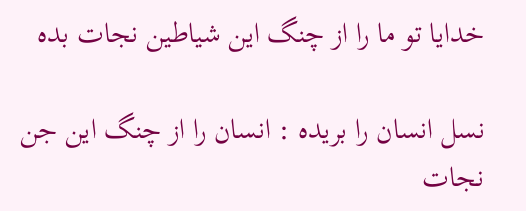خدایا تو ما را از چنگ این شیاطین نجات بده

نسل انسان را بریده : انسان را از چنگ این جن نجات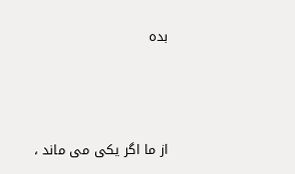بده



از ما اگر یکی می ماند ،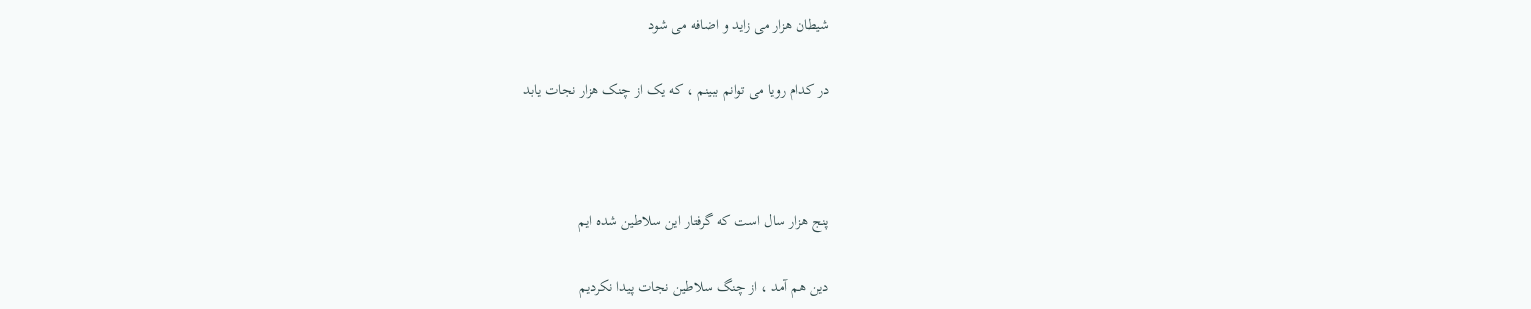شیطان هزار می زاید و اضافه می شود

در کدام رویا می توانم ببینم ، که یک از چنک هزار نجات یابد



پنج هزار سال است که گرفتار این سلاطین شده ایم

دین هم آمد ، از چنگ سلاطین نجات پیدا نکردیم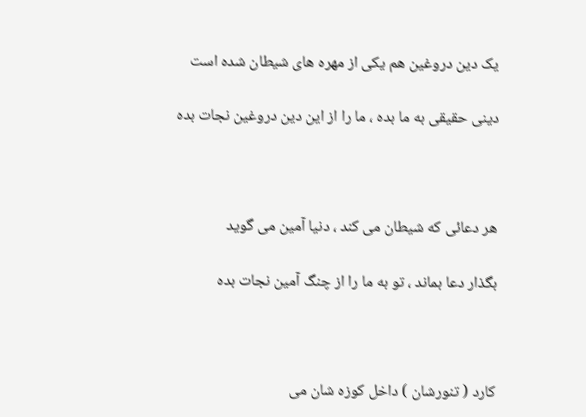یک دین دروغین هم یکی از مهره های شیطان شده است

دینی حقیقی به ما بده ، ما را از این دین دروغین نجات بده



هر دعائی که شیطان می کند ، دنیا آمین می گوید

بگذار دعا بماند ، تو به ما را از چنگ آمین نجات بده



کارد ( تنورشان ) داخل کوزه شان می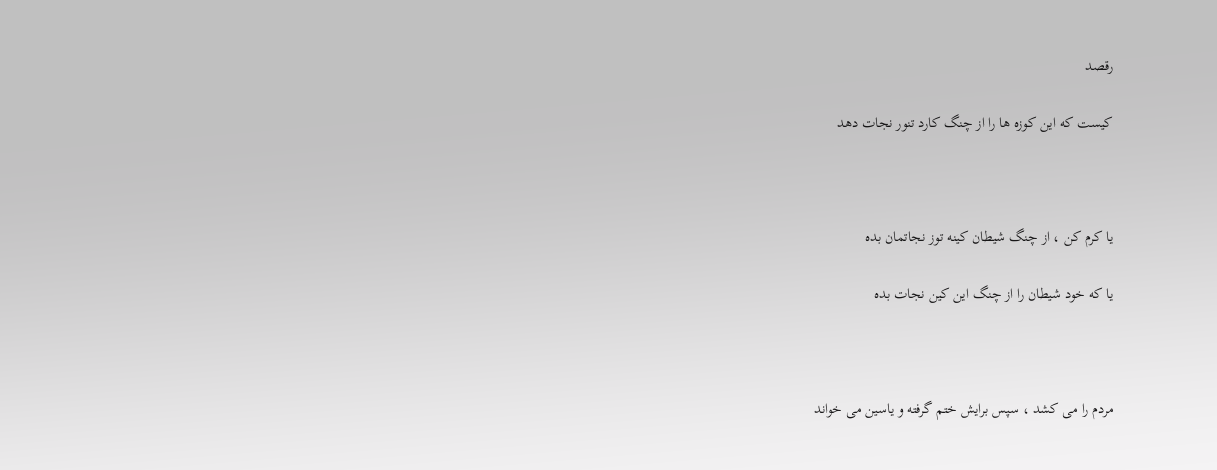رقصد

کیست که این کوزه ها را از چنگ کارد تنور نجات دهد



یا کرم کن ، از چنگ شیطان کینه توز نجاتمان بده

یا که خود شیطان را از چنگ این کین نجات بده



مردم را می کشد ، سپس برایش ختم گرفته و یاسین می خواند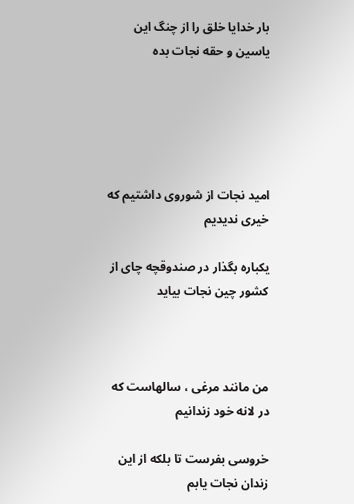بار خدایا خلق را از چنگ این یاسین و حقه نجات بده





امید نجات از شوروی داشتیم که خیری ندیدیم

یکباره بگذار در صندوقچه چای از کشور چین نجات بیاید



من مانند مرغی ، سالهاست که در لانه خود زندانیم

خروسی بفرست تا بلکه از این زندان نجات یابم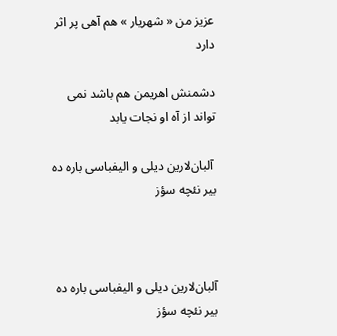عزیز من « شهریار » هم آهی پر اثر دارد

دشمنش اهریمن هم باشد نمی تواند از آه او نجات یابد

 آلبان‌لارین دیلی و الیفباسی باره ده بیر نئچه سؤز



آلبان‌لارین دیلی و الیفباسی باره ده بیر نئچه سؤز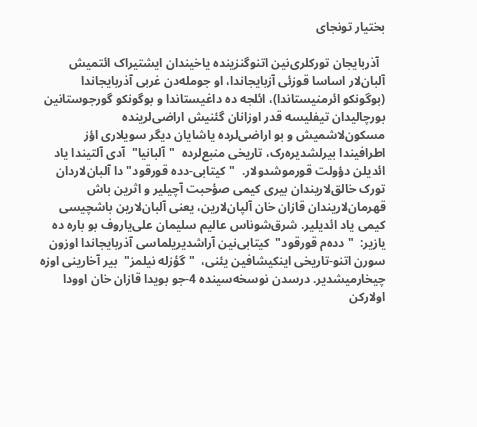بختیار تونجای

  آذربایجان تورکلری‌نین اتنوگنزینده یاخیندان ایشتیراک ائتمیش آلبان‌لار اساسا قوزئی آزبایجاندا، او جومله‌دن غربی آذربایجاندا (بوگونکو ائرمنیستاندا)، ائلجه ده داغیستاندا و بوگونکو گورجوستانین بورچالیدان تیفلیسه قدر اوزانان گئنیش اراضی‌لرینده مسکون‌لاشمیش و بو اراضی‌لرده یاشایان دیگر سویلاری اؤز اطرافیندا بیرلشدیره‌رک، تاریخی منبع‌لرده  "آلبانیا‌"  آدی آلتیندا یاد ائدیلن دؤولت قورموشدولار.  "کیتابی-دده قورقود‌" دا آلبان‌لاردان تورک خالق‌لاریندان بیری کیمی صؤحبت آچیلیر و اثرین باش قهرمان‌لاریندان قازان خان آلپان‌لارین، یعنی آلبان‌لارین باشچیسی کیمی یاد ائدیلیر. شرق‌شوناس عالیم سلیمان علی‌یاروف بو باره ده یازیر:  "دده‌م قورقود‌"  کیتابی‌نین آراشدیریلماسی آذربایجاندا اوزون سورن اتنو-تاریخی اینکیشافین یئنی،  "گؤزله نیلمز‌"  بیر آخارینی اوزه چیخارمیشدیر. درسدن نوسخه‌سینده 4-جو بویدا قازان خان اوودا اولارکن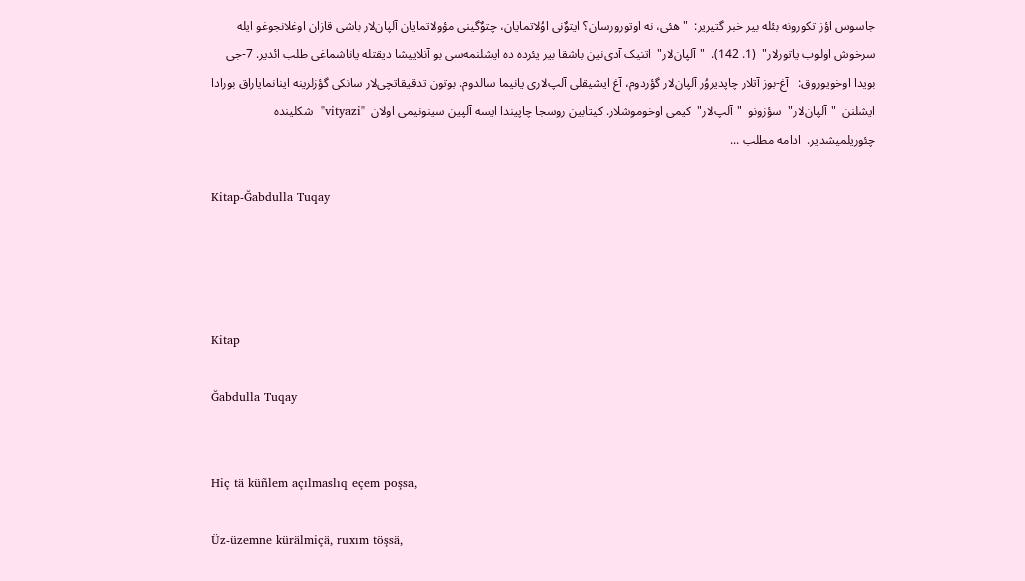جاسوس اؤز تکورونه بئله بیر خبر گتیریر:  " هئی، نه اوتورورسان؟ ایتوٌنی اوُلاتمایان، چتوٌگینی مؤولاتمایان آلپان‌لار باشی قازان اوغلانجوغو ایله سرخوش اولوب یاتورلار"  (1. 142).  "آلپان‌لار"  اتنیک آدی‌نین باشقا بیر یئرده ده ایشلنمه‌سی بو آنلاییشا دیقتله یاناشماغی طلب ائدیر. 7-جی بویدا اوخویوروق:   آغ-بوز آتلار چاپدیروُر آلپان‌لار گؤردوم، آغ ایشیقلی آلپ‌لاری یانیما سالدوم. بوتون تدقیقاتچی‌لار سانکی گؤزلرینه اینانمایاراق بورادا ایشلنن  "آلپان‌لار"  سؤزونو  "آلپ‌لار"  کیمی اوخوموشلار. کیتابین روسجا چاپیندا ایسه آلپین سینونیمی اولان  "vityazi"  شکلینده چئوریلمیشدیر.  ادامه مطلب ...

Kitap-Ğabdulla Tuqay




Kitap

Ğabdulla Tuqay


Hiç tä küñlem açılmaslıq eçem poşsa,

Üz-üzemne kürälmiçä, ruxım töşsä,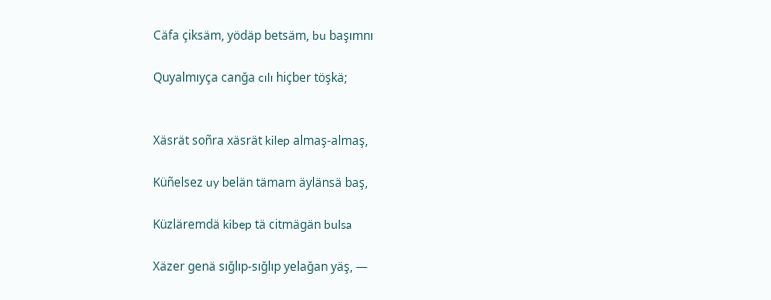Cäfa çiksäm, yödäp betsäm, bu başımnı

Quyalmıyça canğa cılı hiçber töşkä;


Xäsrät soñra xäsrät kilep almaş-almaş,

Küñelsez uy belän tämam äylänsä baş,

Küzläremdä kibep tä citmägän bulsa

Xäzer genä sığlıp-sığlıp yelağan yäş, —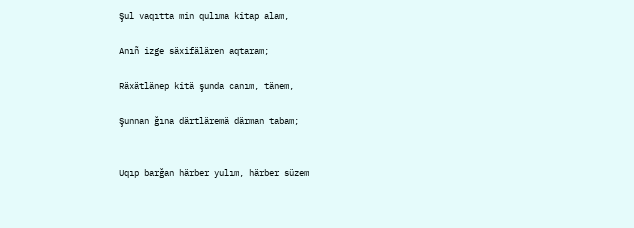Şul vaqıtta min qulıma kitap alam,

Anıñ izge säxifälären aqtaram;

Räxätlänep kitä şunda canım, tänem,

Şunnan ğına därtläremä därman tabam;


Uqıp barğan härber yulım, härber süzem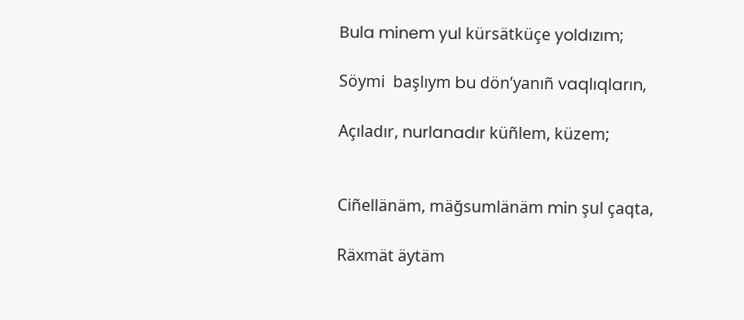Bula minem yul kürsätküçe yoldızım;

Söymi  başlıym bu dön’yanıñ vaqlıqların,

Açıladır, nurlanadır küñlem, küzem;


Ciñellänäm, mäğsumlänäm min şul çaqta,

Räxmät äytäm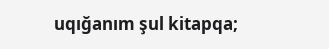uqığanım şul kitapqa;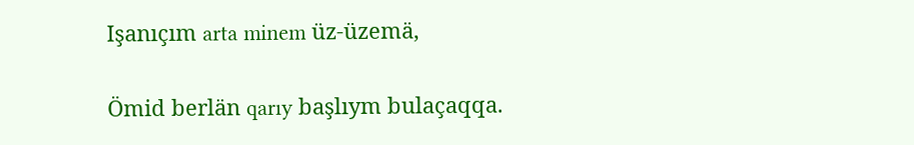Işanıçım arta minem üz-üzemä,

Ömid berlän qarıy başlıym bulaçaqqa.